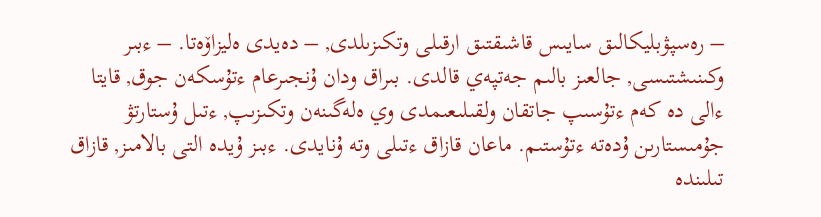– رەسپۋبليكالىق سايىس قاشىقتىق ارقىلى وتكىزىلدى, – دەيدى ەليزاۆەتا. – ءبىر وكىنىشتىسى, جالعىز بالىم جەتپەي قالدى. بىراق ودان ۇنجىرعام ءتۇسكەن جوق, قايتا ءالى دە كەم ءتۇسىپ جاتقان ولقىلىعىمدى وي ەلەگىنەن وتكىزىپ, ءتىل ۇستارتۋ جۇمىستارىن ۇدەتە ءتۇستىم. ماعان قازاق ءتىلى وتە ۇنايدى. ءبىز ۇيدە التى بالامىز, قازاق تىلىندە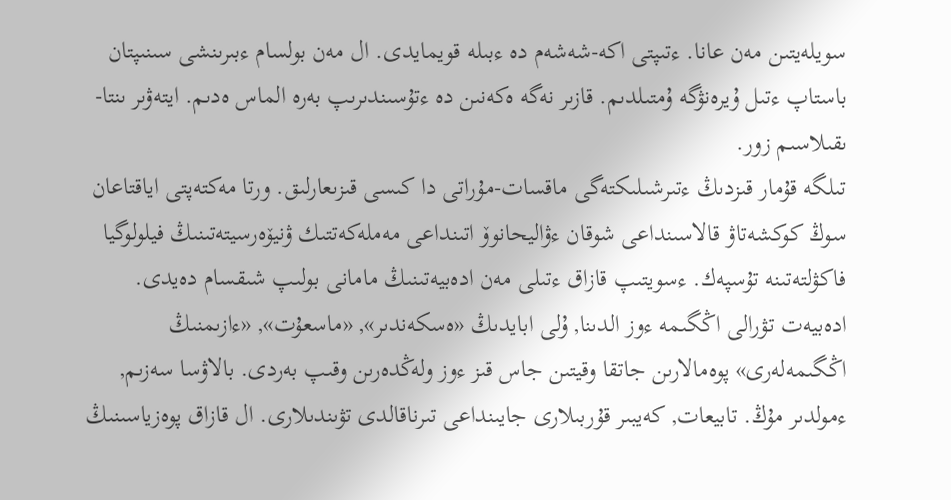سويلەيتىن مەن عانا. ءتىپتى اكە-شەشەم دە ءبىلە قويمايدى. ال مەن بولسام ءبىرىنشى سىنىپتان باستاپ ءتىل ۇيرەنۋگە ۇمتىلدىم. قازىر نەگە ەكەنىن دە ءتۇسىندىرىپ بەرە الماس ەدىم. ايتەۋىر ىنتا-ىقىلاسىم زور.
تىلگە قۇمار قىزدىڭ ءتىرشىلىكتەگى ماقسات-مۇراتى دا كىسى قىزىعارلىق. ورتا مەكتەپتى اياقتاعان سوڭ كوكشەتاۋ قالاسىنداعى شوقان ءۋاليحانوۆ اتىنداعى مەملەكەتتىك ۋنيۆەرسيتەتىنىڭ فيلولوگيا فاكۋلتەتىنە تۇسپەك. ءسويتىپ قازاق ءتىلى مەن ادەبيەتىنىڭ مامانى بولىپ شىقسام دەيدى. ادەبيەت تۋرالى اڭگىمە ءوز الدىنا, ۇلى ابايدىڭ «ەسكەندىر», «ماسعۇت», «ءازىمنىڭ اڭگىمەلەرى» پوەمالارىن جاتقا وقيتىن جاس قىز ءوز ولەڭدەرىن وقىپ بەردى. بالاۋسا سەزىم, ءمولدىر مۇڭ. تابيعات, كەيبىر قۇربىلارى جايىنداعى تىرناقالدى تۋىندىلارى. ال قازاق پوەزياسىنىڭ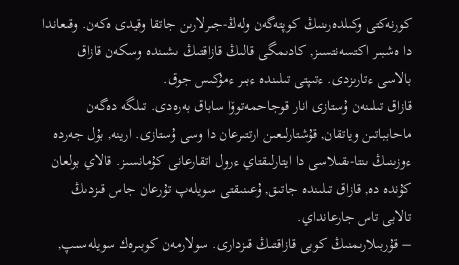كورنەكتى وكىلدەرىنىڭ كوپتەگەن ولەڭ-جىرلارىن جاتقا وقيدى ەكەن. وقىعاندا دا ەشبىر اكتسەنتسىز, كادىمگى قالىڭ قازاقتىڭ ىشىندە وسكەن قازاق بالاسى ءتارىزدى. ءتىپتى تىلىندە ءبىر ءمۇكىس جوق.
قازاق تىلىنەن ۇستازى انار قوجاحمەتوۆا ساباق بەرەدى. تىلگە دەگەن ماحابباتىن وياتقان, قۇشتارلىعىن ارتتىرعان دا وسى ۇستازى. ارينە, بۇل جەردە ءوزىنىڭ ىنتا-ىقىلاسى دا ايتارلىقتاي ءرول اتقارعانى كۇمانسىز. قالاي بولعان كۇندە دە, قازاق تىلىندە جاتىق, ۇعىنىقتى سويلەپ تۇرعان جاس قىزدىڭ تالابى تاس جارعانداي.
– قۇربىلارىمنىڭ كوبى قازاقتىڭ قىزدارى. سولارمەن كوبىرەك سويلەسىپ,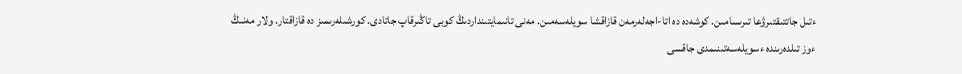ءتىل جاتتىقتىرۋعا تىرىسامىن. كوشەدە دە اتا-اجەلەرمەن قازاقشا سويلەسەمىن. مەنى تانىمايتىنداردىڭ كوبى تاڭىرقاپ جاتادى. كورشىلەرىمىز دە قازاقتار. ولار مەنىڭ ءوز تىلدەرىندە ءسويلەسەتىنىمدى جاقسى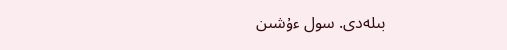بىلەدى. سول ءۇشىن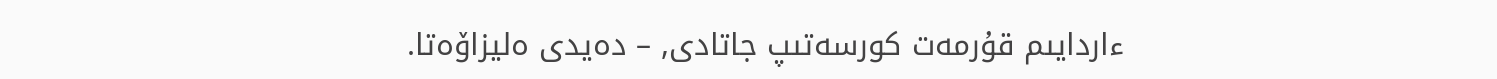ءاردايىم قۇرمەت كورسەتىپ جاتادى, – دەيدى ەليزاۆەتا.